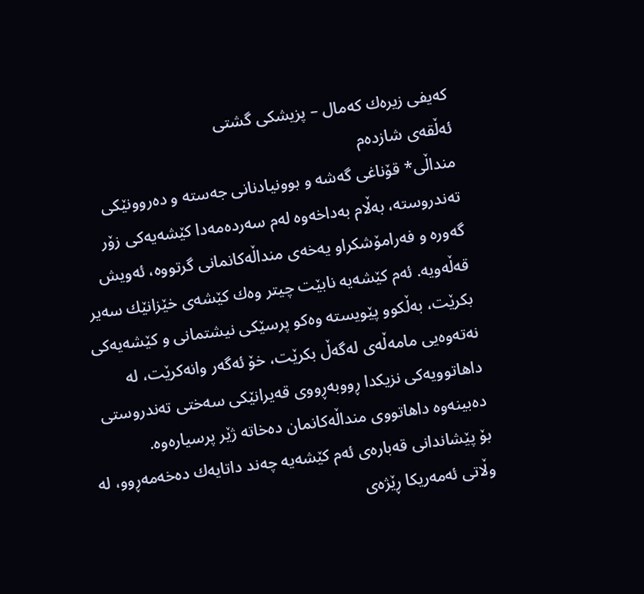کەیفی زیرەك کەمال – پزیشکی گشتی
ئەڵقەی شازدەم
منداڵی* قۆناغی گەشە و بوونیادنانی جەستە و دەروونێکی تەندروستە، بەڵام بەداخەوە لەم سەردەمەدا کێشەیەکی زۆر گەورە و فەرامۆشکراو یەخەی منداڵەکانمانی گرتووە، ئەویش قەڵەویە. ئەم کێشەیە نابێت چیتر وەك کێشەی خێزانێك سەیر بکرێت، بەڵکوو پێویستە وەکو پرسێکی نیشتمانی و کێشەیەکی نەتەوەیی مامەڵەی لەگەڵ بکرێت، خۆ ئەگەر وانەکرێت، لە داهاتوویەکی نزیكدا ڕووبەڕووی قەیرانێکی سەختی تەندروستی دەبینەوە داهاتووی منداڵەکانمان دەخاتە ژێر پرسیارەوە.
بۆ پێشاندانی قەبارەی ئەم کێشەیە چەند داتایەك دەخەمەڕوو، لە وڵاتی ئەمەریکا ڕێژەی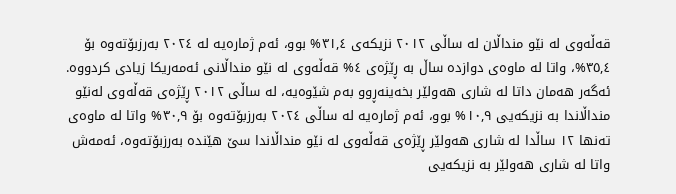قەڵەوی لە نێو منداڵان لە ساڵی ٢٠١٢ نزیکەی ٣١,٤% بوو، ئەم ژمارەیە لە ٢٠٢٤ بەرزبۆتەوە بۆ ٣٥,٤%، واتا لە ماوەی دوازدە ساڵ بە ڕێژەی ٤% قەڵەوی لە نێو منداڵانی ئەمەریکا زیادی کردووە. ئەگەر هەمان داتا لە شاری هەولێر بخەینەڕوو بەم شێوەیە، لە ساڵی ٢٠١٢ ڕێژەی قەڵەوی لەنێو منداڵاندا بە نزیکەیی ١٠,٩% بوو، ئەم ژمارەیە لە ساڵی ٢٠٢٤ بەرزبۆتەوە بۆ ٣٠,٩% واتا لە ماوەی تەنها ١٢ ساڵدا لە شاری هەولێر ڕێژەی قەڵەوی لە نێو منداڵاندا سێ هێندە بەرزبۆتەوە، ئەمەش واتا لە شاری هەولێر بە نزیکەیی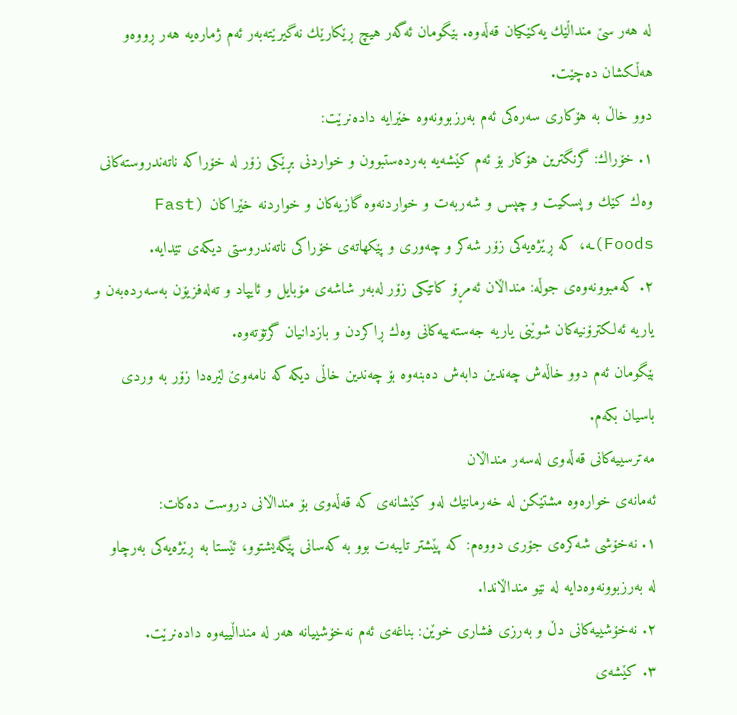لە هەر سێ منداڵێك یەکێکیان قەڵەوە. بێگومان ئەگەر هیچ ڕێکارێك نەگیرێتەبەر ئەم ژمارەیە هەر ڕووەو هەڵکشان دەچێت.
دوو خاڵ بە هۆکاری سەرەکی ئەم بەرزبوونەوە خێرایە دادەنرێت:
١. خۆراك: گرنگترین هۆکار بۆ ئەم کێشەیە بەردەستبوون و خواردنی بڕێكی زۆر لە خۆراکە ناتەندروستەکانی وەك كێك و پسکیت و چپس و شەربەت و خواردنەوە گازیەکان و خواردنە خێراکان (Fast Foods)ـە، کە ڕێژەیەکی زۆر شەکر و چەوری و پێکهاتەی خۆراکی ناتەندروستی دیکەی تێدایە.
٢. کەمبوونەوەی جوڵە: منداڵان ئەمڕۆ کاتێکی زۆر لەبەر شاشەی مۆبایل و ئایپاد و تەلەفزیۆن بەسەردەبەن و یاریە ئەلکترۆنیەکان شوێنی یاریە جەستەییەکانی وەك ڕاکردن و بازدانیان گرتۆتەوە.
بێگومان ئەم دوو خاڵەش چەندین دابەش دەبنەوە بۆ چەندین خاڵی دیکە کە نامەوێ لێرەدا زۆر بە وردی باسیان بکەم.
مەترسییەکانی قەڵەوی لەسەر منداڵان
ئەمانەی خوارەوە مشتێکن لە خەرمانێك لەو کێشانەی کە قەڵەوی بۆ منداڵانی دروست دەکات:
١. نەخۆشی شەکرەی جۆری دووەم: کە پێشتر تایبەت بوو بە کەسانی پێگەیشتوو، ئێستا بە ڕێژەیەکی بەرچاو لە بەرزبوونەوەدایە لە نێو منداڵاندا.
٢. نەخۆشییەکانی دڵ و بەرزی فشاری خوێن: بناغەی ئەم نەخۆشییانە هەر لە منداڵییەوە دادەنرێت.
٣. کێشەی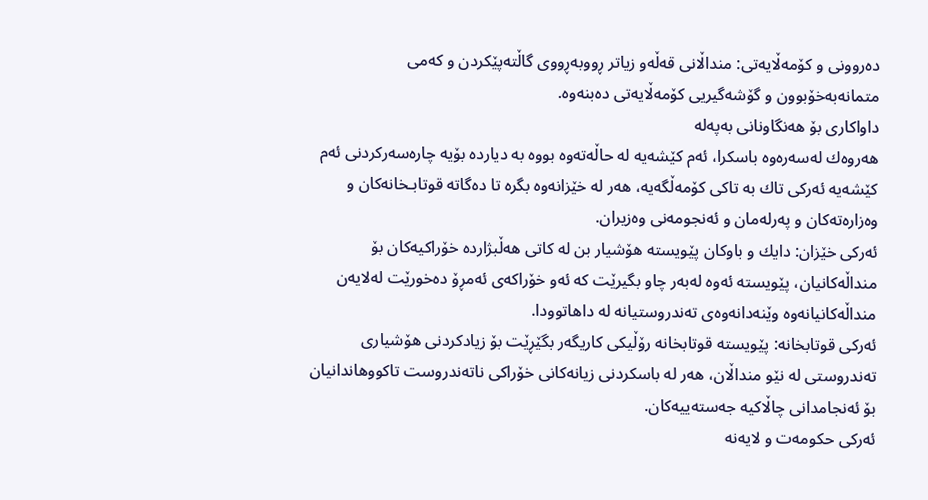دەروونی و کۆمەڵایەتی: منداڵانی قەڵەو زیاتر ڕووبەڕووی گاڵتەپێکردن و کەمی متمانەبەخۆبوون و گۆشەگیریی کۆمەڵایەتی دەبنەوە.
داواکاری بۆ هەنگاونانی بەپەلە
هەروەك لەسەرەوە باسکرا، ئەم کێشەیە لە حاڵەتەوە بووە بە دیاردە بۆیە چارەسەرکردنی ئەم کێشەیە ئەرکی تاك بە تاکی کۆمەڵگەیە، هەر لە خێزانەوە بگرە تا دەگاتە قوتابـخانەکان و وەزارەتەکان و پەرلەمان و ئەنجومەنی وەزیران.
ئەرکی خێزان: دایك و باوکان پێویستە هۆشیار بن لە کاتی هەڵبژاردە خۆراکیەکان بۆ منداڵەکانیان، پێویستە ئەوە لەبەر چاو بگیرێت کە ئەو خۆراکەی ئەمڕۆ دەخورێت لەلایەن منداڵەکانیانەوە وێنەدانەوەی تەندروستیانە لە داهاتوودا.
ئەرکی قوتابخانە: پێویستە قوتابخانە رۆڵیکی کاریگەر بگێڕێت بۆ زیادکردنی هۆشیاری تەندروستی لە نێو منداڵان، هەر لە باسکردنی زیانەکانی خۆراکی ناتەندروست تاکووهاندانیان بۆ ئەنجامدانی چاڵاکیە جەستەییەکان.
ئەرکی حکومەت و لایەنە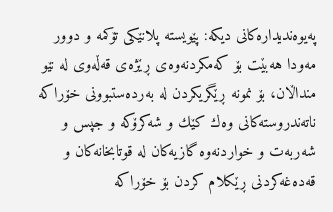پەیوەندیدارەکانی دیکە: پێویستە پلانێکی تۆکمە و دوور مەودا هەبێت بۆ کەمکردنەوەی ڕێژەی قەڵەوی لە نێو منداڵان، بۆ نمونە ڕێگریکردن لە بەردەستبوونی خۆراکە ناتەندروستەکانی وەك کێك و شەکرۆکە و جپس و شەربەت و خواردنەوە گازیەکان لە قوتابخانەکان و قەدەغەکردنی ڕێکلام کردن بۆ خۆراکە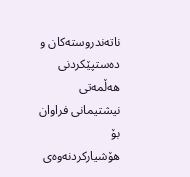ناتەندروستەکان و دەستپێکردنی هەڵمەتی نیشتیمانی فراوان بۆ هۆشیارکردنەوەی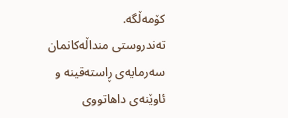کۆمەڵگە.
تەندروستی منداڵەکانمان سەرمایەی ڕاستەقینە و ئاوێنەی داهاتووی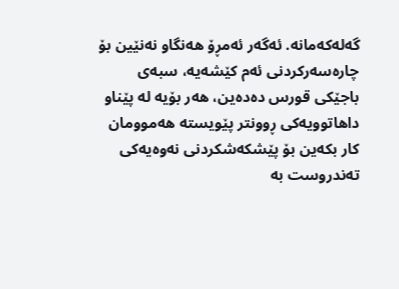گەلەکەمانە. ئەگەر ئەمڕۆ هەنگاو نەنێین بۆ چارەسەرکردنی ئەم كێشەیە، سبەی باجێکی قورس دەدەین، هەر بۆیە لە پێناو داهاتوویەکی ڕوونتر پێویستە هەموومان کار بکەین بۆ پێشکەشکردنی نەوەیەکی تەندروست بە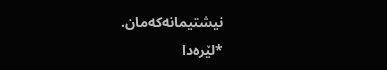نیشتیمانەکەمان.
*لێرەدا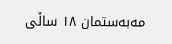مەبەستمان ١٨ ساڵی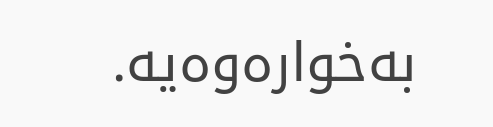بەخوارەوەیە.